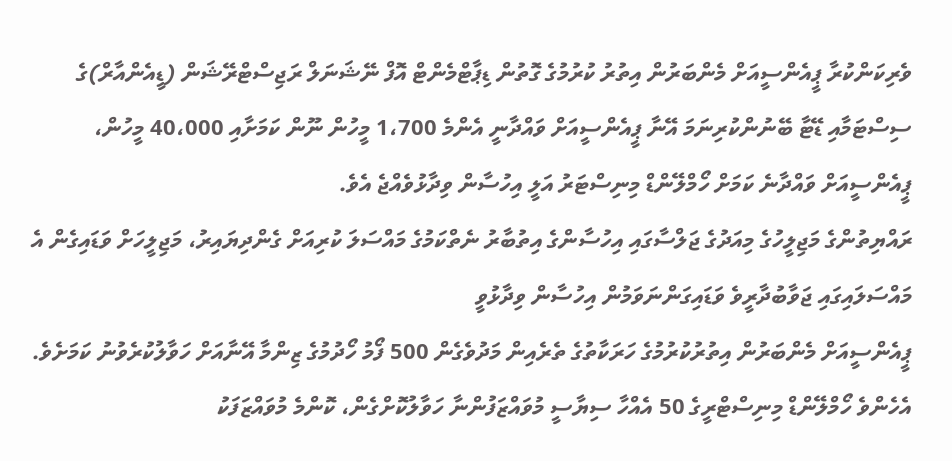ވެރިކަންކުރާ ޕީއެންސީއަށް މެންބަރުން އިތުރު ކުރުމުގެ ގޮތުން ޑިޕާޓްމެންޓް އޮފް ނޭޝަނަލް ރަޖިސްޓްރޭޝަން (ޑީއެންއާރް)ގެ ސިސްޓަމާއި ޑޭޓާ ބޭނުންކުރިނަމަ އޭނާ ޕީއެންސީއަށް ވައްދާނީ އެންމެ 1،700 މީހުން ނޫން ކަމަށާއި 40،000 މީހުން، ޕީއެންސީއަށް ވައްދާނެ ކަމަށް ހޯމްލޭންޑް މިނިސްޓަރު އަލީ އިހުސާން ވިދާޅުވެއްޖެ އެވެ.
ރައްޔިތުންގެ މަޖިލީހުގެ މިއަދުގެ ޖަލްސާގައި އިހުސާންގެ އިތުބާރު ނެތްކަމުގެ މައްސަލަ ކުރިއަށް ގެންދިޔައިރު، މަޖިލީހަށް ވަޑައިގެން އެ މައްސަލައިގައި ޖަވާބުދާރީވެ ވަޑައިގަންނަވަމުން އިހުސާން ވިދާޅުވީ
ޕީއެންސީއަށް މެންބަރުން އިތުރުކުރުމުގެ ހަރަކާތުގެ ތެރެއިން މަދުވެގެން 500 ފޯމު ހޯދުމުގެ ޒިންމާ އޭނާއަށް ހަވާލުކުރެވުނު ކަމަށެވެ. އެހެންވެ ހޯމްލޭންޑް މިނިސްޓްރީގެ 50 އެއްހާ ސިޔާސީ މުވައްޒަފުންނާ ހަވާލުކޮށްގެން، ކޮންމެ މުވައްޒަފަކު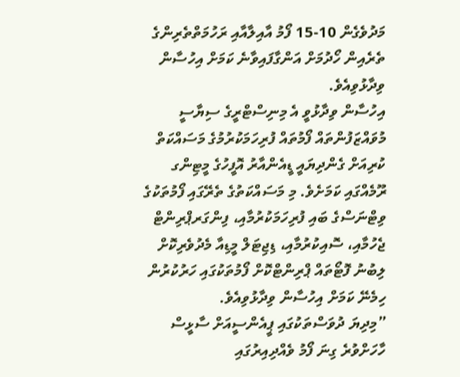މަދުވެގެން 10-15 ފޯމު އާއިލާއާއި ރަހުމަތްތެރިންގެ ތެރެއިން ހޯދުމަށް އަންގާފައިވާނެ ކަމަށް އިހުސާން ވިދާޅުވިއެވެ.
އިހުސާން ވިދާޅުވީ އެ މިނިސްޓްރީގެ ސިޔާސީ މުވައްޒަފުންތައް ފޯމުތައް ފުރިހަމަކުރުމުގެ މަސައްކަތް ކުރިއަށް ގެންދިޔައީ ޑީއެންއާރު އޮފީހުގެ މީޓިންގ ރޫމެއްގައި ކަމަށެވެ. މި މަސައްކަތުގެ ތެރޭގައި ފޯމުތަކުގެ ވިޓްނަސްގެ ބައި ފުރިހަމަކުރުމާއި، ފިންގަރޕްރިންޓް ޖެހުމާއި، ސޮއިކުރުމާއި، ޑިޖިޓަލް މީޑިއާ މެދުވެރިކޮށް ލިބުނު ފޮޓޯތައް ޕްރިންޓްކޮށް ފޯމުތަކުގައި ހަރުކުރުން ހިމެނޭ ކަމަށް އިހުސާން ވިދާޅުވިއެވެ.
”މިދިޔަ ދުވަސްތަކުގައި ޕީއެންސީއަށް ސާޅީސް ހާހަށްވުރެ ގިނަ ފޯމު ވެއްދިއިރުގައި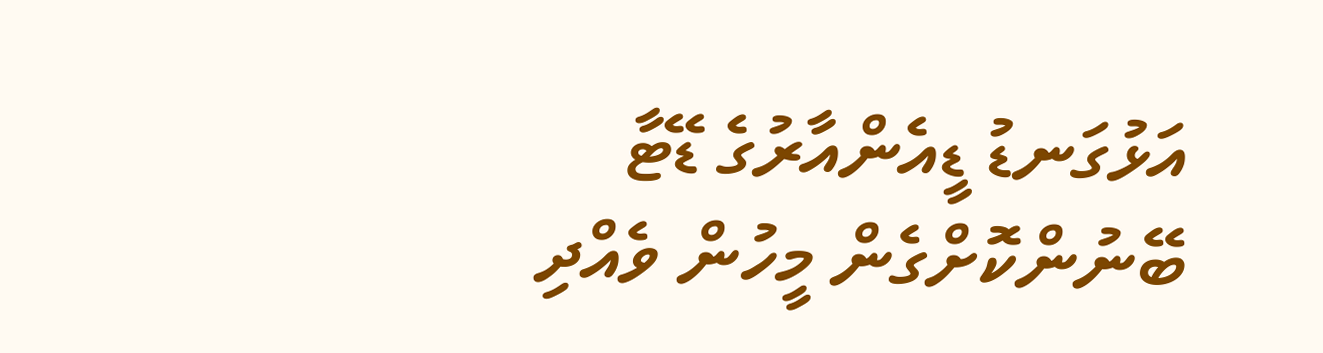އަޅުގަނޑު ޑީއެންއާރުގެ ޑޭޓާ ބޭނުންކޮށްގެން މީހުން ވެއްދި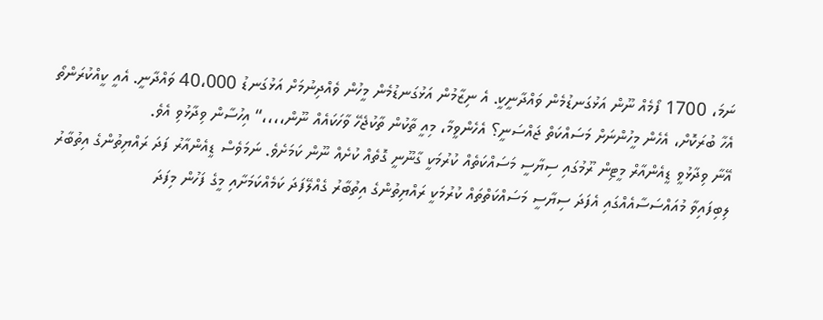ނަމަ، 1700 ފޯމެއް ނޫން އަޅުގަނޑުމެން ވައްދާނީކީ. އެ ނިޒާމުން އަޅުގަނޑުމެން މީހުން ވެއްދިނުމަށް އަޅުގަނޑު 40،000 ވައްދާނީ. އެއީ ކީއްކުރަންތޯ އެހާ ބުރަކޮށް، އެހެން މީހުންނަށް މަސައްކަތް ޖައްސަނީ؟ އެހެންވީމާ، މިއީ ތާކުން ތާކުޖެހޭ ވާހަކައެއް ނޫން،،،،“ އިހުސާން ވިދާޅުވި އެވެ.
އޭނާ ވިދާޅުވީ ޑީއެންއާރް މީޓިން ރޫމުގައި ސިޔާސީ މަސައްކަތެއް ކުރުމަކީ ގާނޫނީ ގޮތެއް ކުށެއް ނޫން ކަމަށެވެ. ނަމަވެސް ޑީއެންއާރު ފަދަ ރައްޔިތުންގެ އިތުބާރު ލިބިފައިވާ މުއައްސަސާއެއްގައި އެފަދަ ސިޔާސީ މަސައްކަތްތައް ކުރުމަކީ ރައްޔިތުންގެ އިތުބާރު ގެއްލޭފަދަ ކަމެއްކަމަށާއި މީގެ ފަހުން މިފަދަ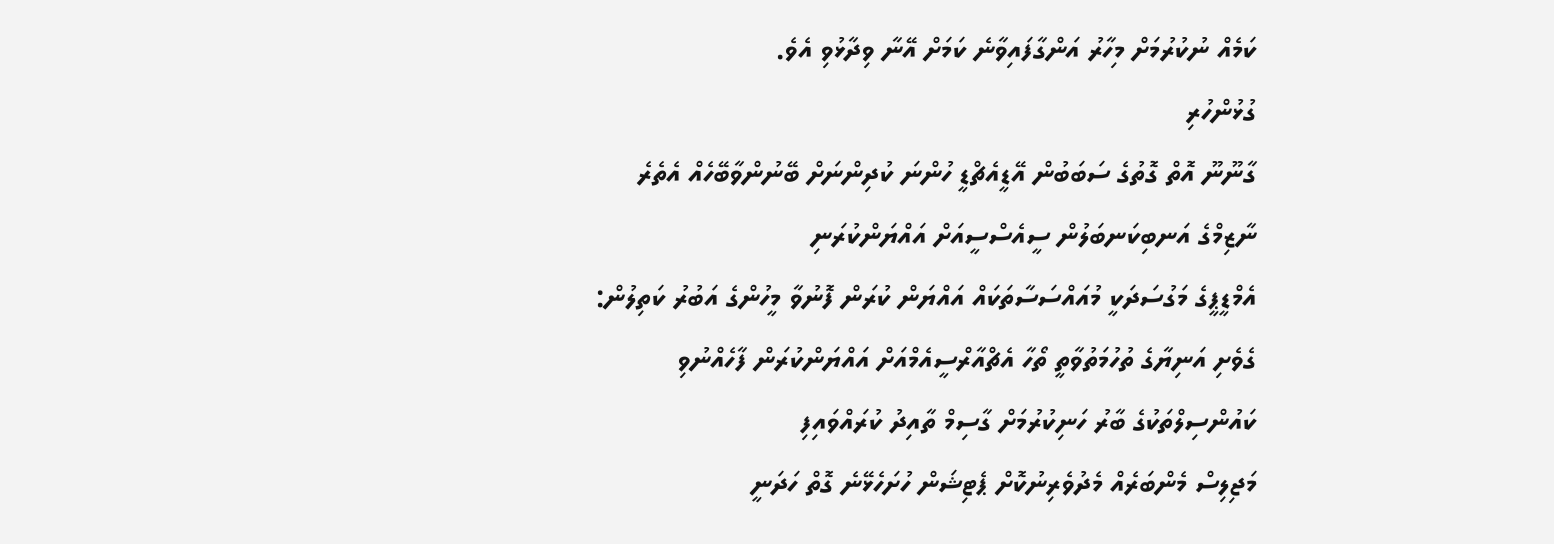ކަމެއް ނުކުރުމަށް މިހާރު އަންގާފައިވާނެ ކަމަށް އޭނާ ވިދާޅުވި އެވެ.
ގުޅުންހުރި
ގާނޫނޫ އޮތް ގޮތުގެ ސަބަބުން އޭޑީއެޗްޑީ ހުންނަ ކުދިންނަށް ބޭނުންވާބޭހެއް އެތެރެ
ނާޒިމްގެ އަނބިކަނބަލުން ސީއެސްސީއަށް އައްޔަންކުރަނި
އެމްޑީޕީގެ މަގުސަދަކީ މުއައްސަސާތަކައް އައްޔަން ކުރަން ފޮނުވާ މީހުންގެ އަބުރު ކަތިލުން:
ގެވެށި އަނިޔާގެ ތުހުމަތުވާތީ ތޯހާ އެޗްއާރްސީއެމްއަށް އައްޔަންކުރަން ފާހެއްނުވި
ކައުންސިލްތަކުގެ ބާރު ހަނިކުރުމަށް ގާސިމް ތާއިދު ކުރައްވައިފި
މަޖިލިސް މެންބަރެއް މެދުވެރިނުކޮށް ޕެޓިޝަން ހުށަހެޅޭނެ ގޮތް ހަދަނީ